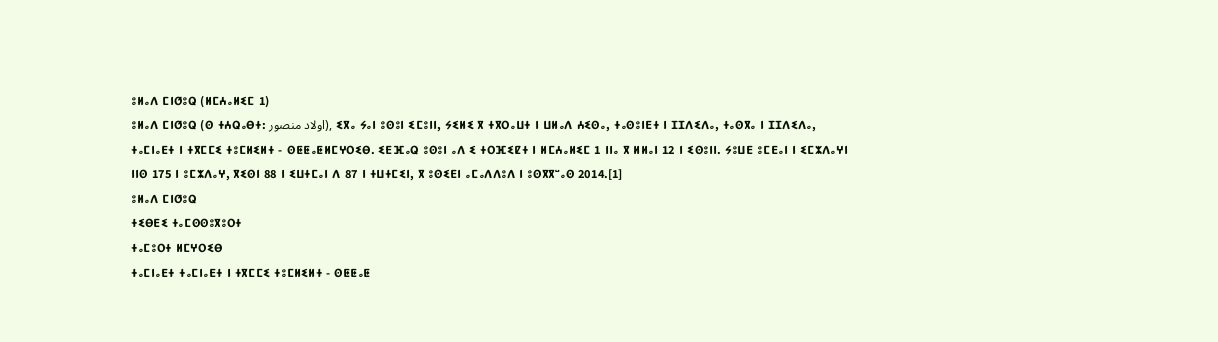ⵓⵍⴰⴷ ⵎⵏⵚⵓⵕ (ⵍⵎⵄⴰⵍⵉⵎ 1)
ⵓⵍⴰⴷ ⵎⵏⵚⵓⵕ (ⵙ ⵜⵄⵕⴰⴱⵜ: اولاد منصور), ⵉⴳⴰ ⵢⴰⵏ ⵓⵙⵓⵏ ⵉⵎⵓⵏⵏ, ⵢⵉⵍⵉ ⴳ ⵜⴳⵔⴰⵡⵜ ⵏ ⵡⵍⴰⴷ ⵄⵉⵙⴰ, ⵜⴰⵙⵓⵏⴹⵜ ⵏ ⵊⵊⴷⵉⴷⴰ, ⵜⴰⵙⴳⴰ ⵏ ⵊⵊⴷⵉⴷⴰ, ⵜⴰⵎⵏⴰⴹⵜ ⵏ ⵜⴳⵎⵎⵉ ⵜⵓⵎⵍⵉⵍⵜ - ⵙⵟⵟⴰⵟⵍⵎⵖⵔⵉⴱ. ⵉⴹⴼⴰⵕ ⵓⵙⵓⵏ ⴰⴷ ⵉ ⵜⵔⴼⵉⵇⵜ ⵏ ⵍⵎⵄⴰⵍⵉⵎ 1 ⵏⵏⴰ ⴳ ⵍⵍⴰⵏ 12 ⵏ ⵉⵙⵓⵏⵏ. ⵢⵓⵡⴹ ⵓⵎⴹⴰⵏ ⵏ ⵉⵎⵣⴷⴰⵖⵏ ⵏⵏⵙ 175 ⵏ ⵓⵎⵣⴷⴰⵖ, ⴳⵉⵙⵏ 88 ⵏ ⵉⵡⵜⵎⴰⵏ ⴷ 87 ⵏ ⵜⵡⵜⵎⵉⵏ, ⴳ ⵓⵙⵉⴹⵏ ⴰⵎⴰⴷⴷⵓⴷ ⵏ ⵓⵙⴳⴳⵯⴰⵙ 2014.[1]
ⵓⵍⴰⴷ ⵎⵏⵚⵓⵕ
ⵜⵉⴱⴹⵉ ⵜⴰⵎⵙⵙⵓⴳⵓⵔⵜ
ⵜⴰⵎⵓⵔⵜ ⵍⵎⵖⵔⵉⴱ
ⵜⴰⵎⵏⴰⴹⵜ ⵜⴰⵎⵏⴰⴹⵜ ⵏ ⵜⴳⵎⵎⵉ ⵜⵓⵎⵍⵉⵍⵜ - ⵙⵟⵟⴰⵟ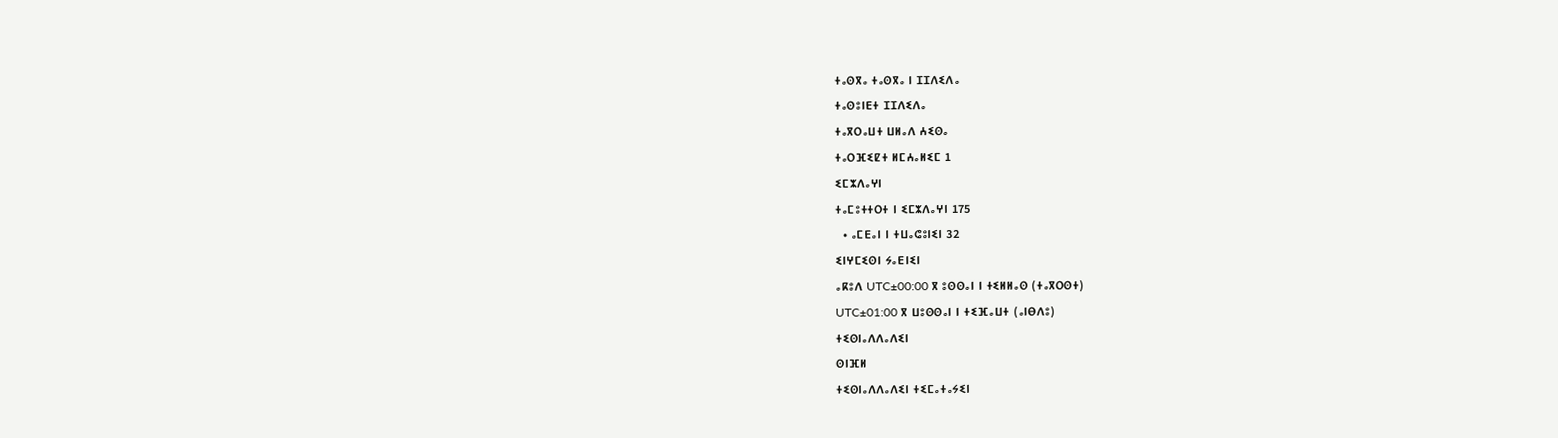ⵜⴰⵙⴳⴰ ⵜⴰⵙⴳⴰ ⵏ ⵊⵊⴷⵉⴷⴰ
ⵜⴰⵙⵓⵏⴹⵜ ⵊⵊⴷⵉⴷⴰ
ⵜⴰⴳⵔⴰⵡⵜ ⵡⵍⴰⴷ ⵄⵉⵙⴰ
ⵜⴰⵔⴼⵉⵇⵜ ⵍⵎⵄⴰⵍⵉⵎ 1
ⵉⵎⵣⴷⴰⵖⵏ
ⵜⴰⵎⵓⵜⵜⵔⵜ ⵏ ⵉⵎⵣⴷⴰⵖⵏ 175
  • ⴰⵎⴹⴰⵏ ⵏ ⵜⵡⴰⵛⵓⵏⵉⵏ 32
ⵉⵏⵖⵎⵉⵙⵏ ⵢⴰⴹⵏⵉⵏ
ⴰⴽⵓⴷ UTC±00:00 ⴳ ⵓⵙⵙⴰⵏ ⵏ ⵜⵉⵍⵍⴰⵙ (ⵜⴰⴳⵔⵙⵜ)
UTC±01:00 ⴳ ⵡⵓⵙⵙⴰⵏ ⵏ ⵜⵉⴼⴰⵡⵜ (ⴰⵏⴱⴷⵓ)
ⵜⵉⵙⵏⴰⴷⴷⴰⴷⵉⵏ
ⵙⵏⴼⵍ
ⵜⵉⵙⵏⴰⴷⴷⴰⴷⵉⵏ ⵜⵉⵎⴰⵜⴰⵢⵉⵏ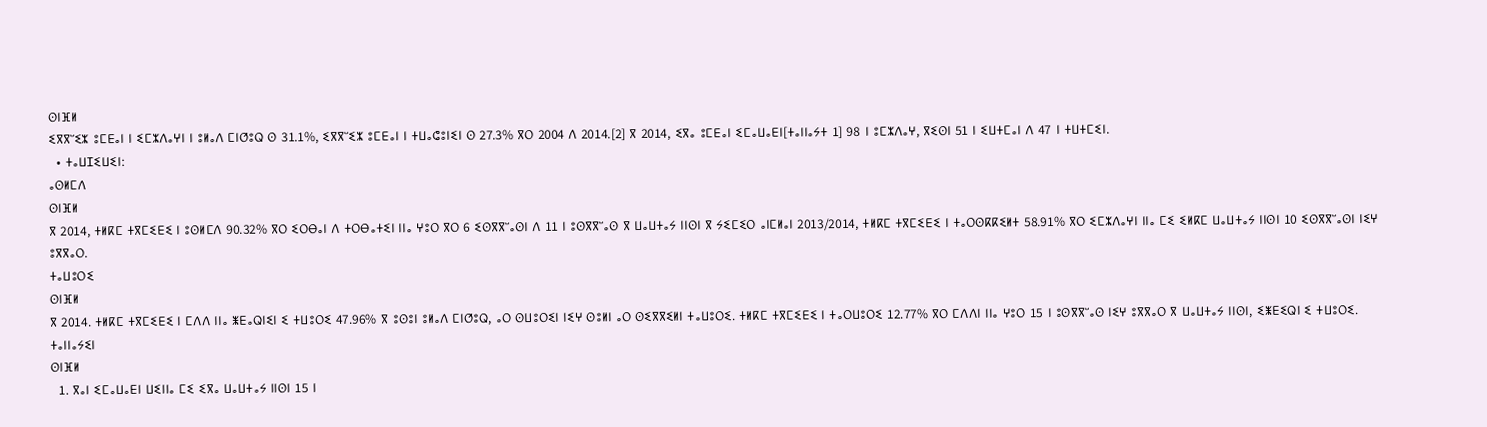ⵙⵏⴼⵍ
ⵉⴳⴳⵯⵉⵣ ⵓⵎⴹⴰⵏ ⵏ ⵉⵎⵣⴷⴰⵖⵏ ⵏ ⵓⵍⴰⴷ ⵎⵏⵚⵓⵕ ⵙ 31.1%, ⵉⴳⴳⵯⵉⵣ ⵓⵎⴹⴰⵏ ⵏ ⵜⵡⴰⵛⵓⵏⵉⵏ ⵙ 27.3% ⴳⵔ 2004 ⴷ 2014.[2] ⴳ 2014, ⵉⴳⴰ ⵓⵎⴹⴰⵏ ⵉⵎⴰⵡⴰⴹⵏ[ⵜⴰⵏⵏⴰⵢⵜ 1] 98 ⵏ ⵓⵎⵣⴷⴰⵖ, ⴳⵉⵙⵏ 51 ⵏ ⵉⵡⵜⵎⴰⵏ ⴷ 47 ⵏ ⵜⵡⵜⵎⵉⵏ.
  • ⵜⴰⵡⵊⵉⵡⵉⵏ:
ⴰⵙⵍⵎⴷ
ⵙⵏⴼⵍ
ⴳ 2014, ⵜⵍⴽⵎ ⵜⴳⵎⵉⴹⵉ ⵏ ⵓⵙⵍⵎⴷ 90.32% ⴳⵔ ⵉⵔⴱⴰⵏ ⴷ ⵜⵔⴱⴰⵜⵉⵏ ⵏⵏⴰ ⵖⵓⵔ ⴳⵔ 6 ⵉⵙⴳⴳⵯⴰⵙⵏ ⴷ 11 ⵏ ⵓⵙⴳⴳⵯⴰⵙ ⴳ ⵡⴰⵡⵜⴰⵢ ⵏⵏⵙⵏ ⴳ ⵢⵉⵎⵉⵔ ⴰⵏⵎⵍⴰⵏ 2013/2014, ⵜⵍⴽⵎ ⵜⴳⵎⵉⴹⵉ ⵏ ⵜⴰⵔⵙⴽⴽⵉⵍⵜ 58.91% ⴳⵔ ⵉⵎⵣⴷⴰⵖⵏ ⵏⵏⴰ ⵎⵉ ⵉⵍⴽⵎ ⵡⴰⵡⵜⴰⵢ ⵏⵏⵙⵏ 10 ⵉⵙⴳⴳⵯⴰⵙⵏ ⵏⵉⵖ ⵓⴳⴳⴰⵔ.
ⵜⴰⵡⵓⵔⵉ
ⵙⵏⴼⵍ
ⴳ 2014. ⵜⵍⴽⵎ ⵜⴳⵎⵉⴹⵉ ⵏ ⵎⴷⴷ ⵏⵏⴰ ⵥⴹⴰⵕⵏⵉⵏ ⵉ ⵜⵡⵓⵔⵉ 47.96% ⴳ ⵓⵙⵓⵏ ⵓⵍⴰⴷ ⵎⵏⵚⵓⵕ, ⴰⵔ ⵙⵡⵓⵔⵉⵏ ⵏⵉⵖ ⵙⵓⵍⵏ ⴰⵔ ⵙⵉⴳⴳⵉⵍⵏ ⵜⴰⵡⵓⵔⵉ. ⵜⵍⴽⵎ ⵜⴳⵎⵉⴹⵉ ⵏ ⵜⴰⵔⵡⵓⵔⵉ 12.77% ⴳⵔ ⵎⴷⴷⵏ ⵏⵏⴰ ⵖⵓⵔ 15 ⵏ ⵓⵙⴳⴳⵯⴰⵙ ⵏⵉⵖ ⵓⴳⴳⴰⵔ ⴳ ⵡⴰⵡⵜⴰⵢ ⵏⵏⵙⵏ, ⵉⵥⴹⵉⵕⵏ ⵉ ⵜⵡⵓⵔⵉ.
ⵜⴰⵏⵏⴰⵢⵉⵏ
ⵙⵏⴼⵍ
  1. ⴳⴰⵏ ⵉⵎⴰⵡⴰⴹⵏ ⵡⵉⵏⵏⴰ ⵎⵉ ⵉⴳⴰ ⵡⴰⵡⵜⴰⵢ ⵏⵏⵙⵏ 15 ⵏ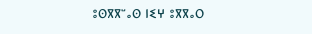ⵓⵙⴳⴳⵯⴰⵙ ⵏⵉⵖ ⵓⴳⴳⴰⵔ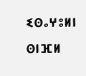ⵉⵙⴰⵖⵓⵍⵏ
ⵙⵏⴼⵍ